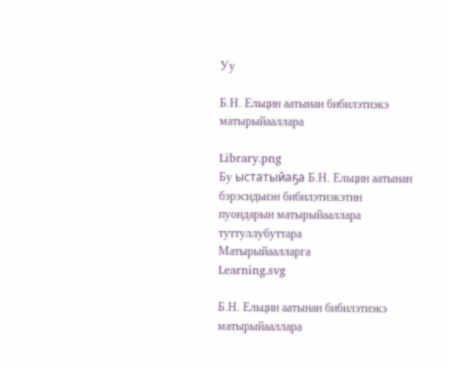Уу

Б.Н. Ельцин аатынан бибилэтиэкэ матырыйааллара

Library.png
Бу ыстатыйаҕа Б.Н. Ельцин аатынан бэрэсидьиэн бибилэтиэкэтин пуондарын матырыйааллара туттуллубуттара
Матырыйаалларга
Learning.svg

Б.Н. Ельцин аатынан бибилэтиэкэ матырыйааллара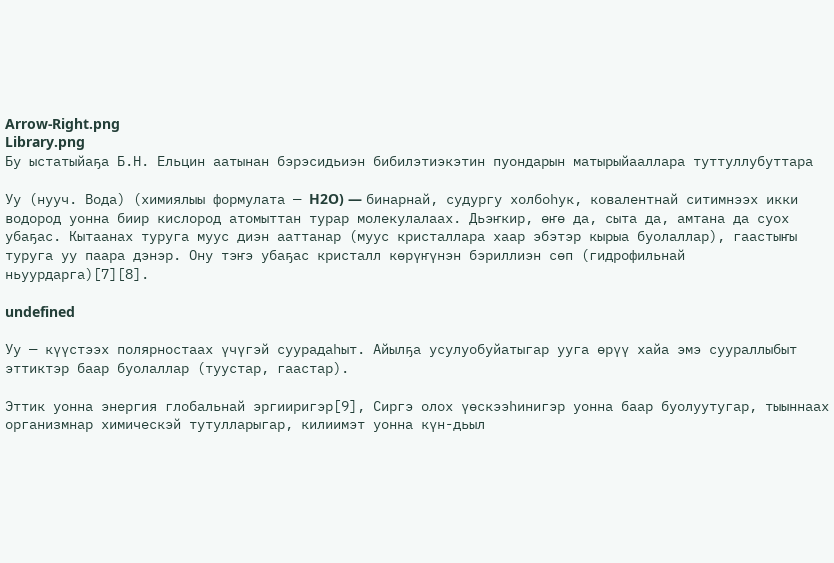Arrow-Right.png
Library.png
Бу ыстатыйаҕа Б.Н. Ельцин аатынан бэрэсидьиэн бибилэтиэкэтин пуондарын матырыйааллара туттуллубуттара

Уу (нууч. Вода) (химиялыы формулата — H2O) — бинарнай, судургу холбоһук, ковалентнай ситимнээх икки водород уонна биир кислород атомыттан турар молекулалаах. Дьэҥкир, өҥө да, сыта да, амтана да суох убаҕас. Кытаанах туруга муус диэн ааттанар (муус кристаллара хаар эбэтэр кырыа буолаллар), гаастыҥы туруга уу паара дэнэр. Ону тэҥэ убаҕас кристалл көрүҥүнэн бэриллиэн сөп (гидрофильнай ньуурдарга)[7][8].

undefined

Уу — күүстээх полярностаах үчүгэй суурадаһыт. Айылҕа усулуобуйатыгар ууга өрүү хайа эмэ суураллыбыт эттиктэр баар буолаллар (туустар, гаастар).

Эттик уонна энергия глобальнай эргииригэр[9], Сиргэ олох үөскээһинигэр уонна баар буолуутугар, тыыннаах организмнар химическэй тутулларыгар, килиимэт уонна күн-дьыл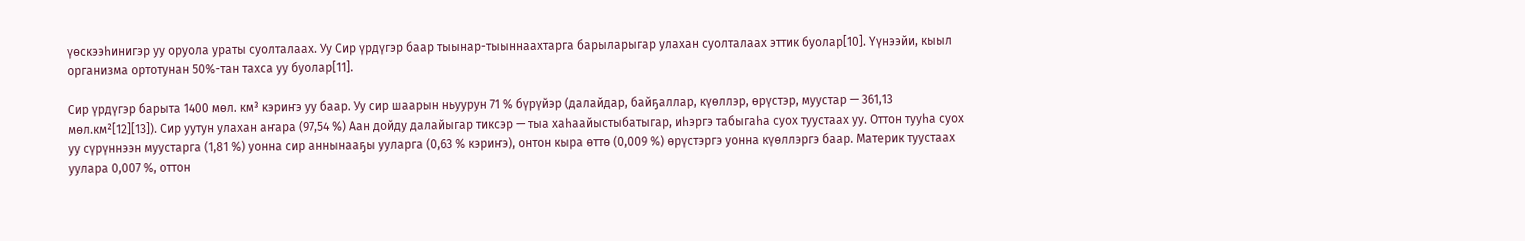үөскээһинигэр уу оруола ураты суолталаах. Уу Сир үрдүгэр баар тыынар-тыыннаахтарга барыларыгар улахан суолталаах эттик буолар[10]. Үүнээйи, кыыл организма ортотунан 50%-тан тахса уу буолар[11].

Сир үрдүгэр барыта 1400 мөл. км³ кэриҥэ уу баар. Уу сир шаарын ньуурун 71 % бүрүйэр (далайдар, байҕаллар, күөллэр, өрүстэр, муустар — 361,13 мөл.км²[12][13]). Сир уутун улахан аҥара (97,54 %) Аан дойду далайыгар тиксэр — тыа хаһаайыстыбатыгар, иһэргэ табыгаһа суох туустаах уу. Оттон тууһа суох уу сүрүннээн муустарга (1,81 %) уонна сир аннынааҕы ууларга (0,63 % кэриҥэ), онтон кыра өттө (0,009 %) өрүстэргэ уонна күөллэргэ баар. Материк туустаах уулара 0,007 %, оттон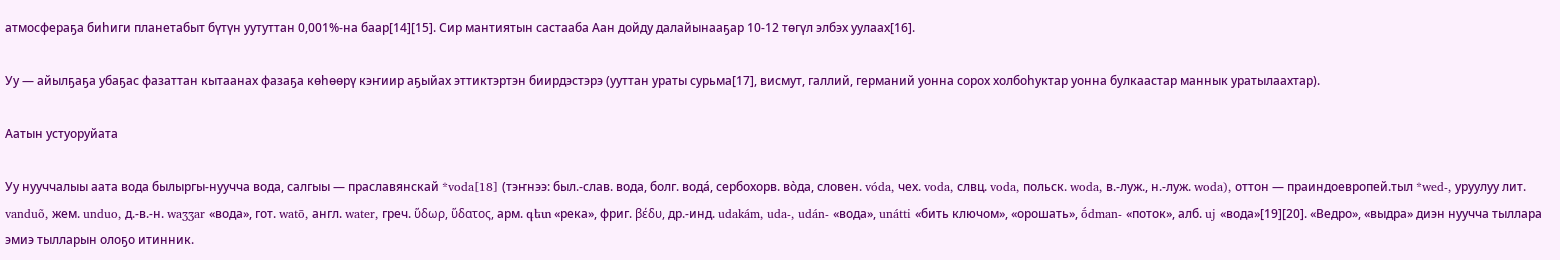атмосфераҕа биһиги планетабыт бүтүн уутуттан 0,001%-на баар[14][15]. Сир мантиятын састааба Аан дойду далайынааҕар 10-12 төгүл элбэх уулаах[16].

Уу — айылҕаҕа убаҕас фазаттан кытаанах фазаҕа көһөөрү кэҥиир аҕыйах эттиктэртэн биирдэстэрэ (ууттан ураты сурьма[17], висмут, галлий, германий уонна сорох холбоһуктар уонна булкаастар маннык уратылаахтар).

Аатын устуоруйата

Уу нууччалыы аата вода былыргы-нуучча вода, салгыы — праславянскай *voda[18] (тэҥнээ: был.-слав. вода, болг. вода́, сербохорв. во̀да, словен. vóda, чех. voda, слвц. voda, польск. woda, в.-луж., н.-луж. woda), оттон — праиндоевропей.тыл *wed-, уруулуу лит. vanduõ, жем. unduo, д.-в.-н. waʒʒar «вода», гот. watō, англ. water, греч. ὕδωρ, ὕδατος, арм. գետ «река», фриг. βέδυ, др.-инд. udakám, uda-, udán- «вода», unátti «бить ключом», «орошать», ṓdman- «поток», алб. uj «вода»[19][20]. «Ведро», «выдра» диэн нуучча тыллара эмиэ тылларын олоҕо итинник.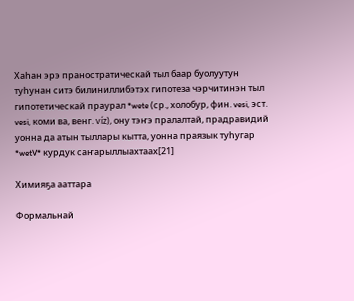Хаһан эрэ праностратическай тыл баар буолуутун туһунан ситэ билиниллибэтэх гипотеза чэрчитинэн тыл гипотетическай праурал *wete (ср., холобур, фин. vesi, эст. vesi, коми ва, венг. víz), ону тэҥэ пралалтай, прадравидий уонна да атын тыллары кытта, уонна праязык туһугар *wetV* курдук саҥарыллыахтаах[21]

Химияҕа ааттара

Формальнай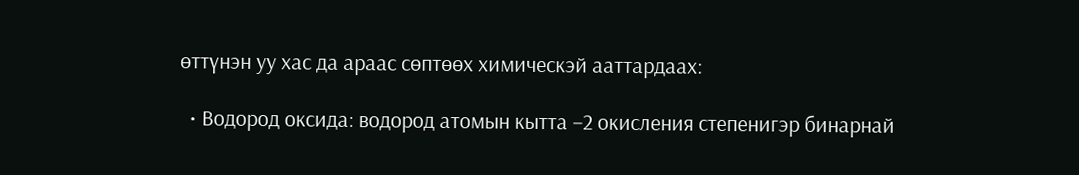өттүнэн уу хас да араас сөптөөх химическэй ааттардаах:

  • Водород оксида: водород атомын кытта −2 окисления степенигэр бинарнай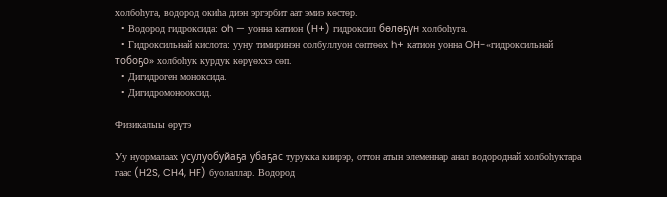холбоһуга, водород окиһа диэн эргэрбит аат эмиэ көстөр.
  • Водород гидроксида: oh — уонна катион (H+) гидроксил бөлөҕүн холбоһуга.
  • Гидроксильнай кислота: ууну тимиринэн солбуллуон сөптөөх h+ катион уонна OH-«гидроксильнай тобоҕо» холбоһук курдук көрүөххэ сөп.
  • Дигидроген моноксида.
  • Дигидромонооксид.

Физикалыы өрүтэ

Уу нуормалаах усулуобуйаҕа убаҕас турукка киирэр, оттон атын элеменнар анал водороднай холбоһуктара гаас (H2S, CH4, HF) буолаллар. Водород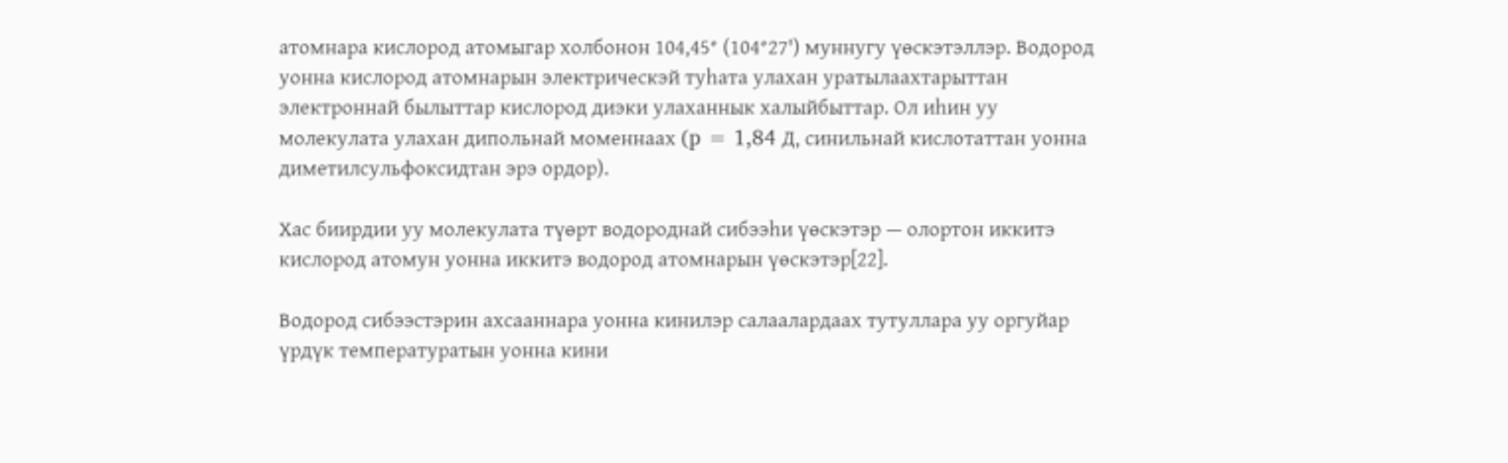атомнара кислород атомыгар холбонон 104,45° (104°27') муннугу үөскэтэллэр. Водород уонна кислород атомнарын электрическэй туһата улахан уратылаахтарыттан электроннай былыттар кислород диэки улаханнык халыйбыттар. Ол иһин уу молекулата улахан дипольнай моменнаах (p = 1,84 Д, синильнай кислотаттан уонна диметилсульфоксидтан эрэ ордор).

Хас биирдии уу молекулата түөрт водороднай сибээһи үөскэтэр — олортон иккитэ кислород атомун уонна иккитэ водород атомнарын үөскэтэр[22].

Водород сибээстэрин ахсааннара уонна кинилэр салаалардаах тутуллара уу оргуйар үрдүк температуратын уонна кини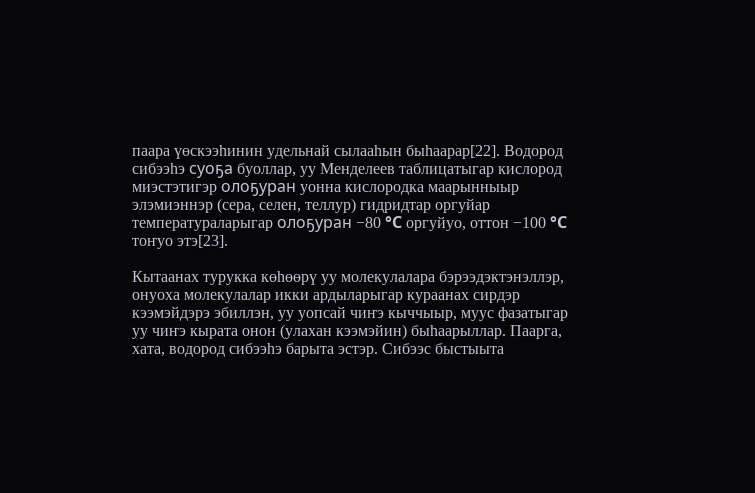паара үөскээһинин удельнай сылааһын быһаарар[22]. Водород сибээһэ суоҕа буоллар, уу Менделеев таблицатыгар кислород миэстэтигэр олоҕуран уонна кислородка маарынныыр элэмиэннэр (сера, селен, теллур) гидридтар оргуйар температураларыгар олоҕуран −80 °C оргуйуо, оттон −100 °C тоҥуо этэ[23].

Кытаанах турукка көһөөрү уу молекулалара бэрээдэктэнэллэр, онуоха молекулалар икки ардыларыгар кураанах сирдэр кээмэйдэрэ эбиллэн, уу уопсай чиҥэ кыччыыр, муус фазатыгар уу чиҥэ кырата онон (улахан кээмэйин) быһаарыллар. Паарга, хата, водород сибээһэ барыта эстэр. Сибээс быстыыта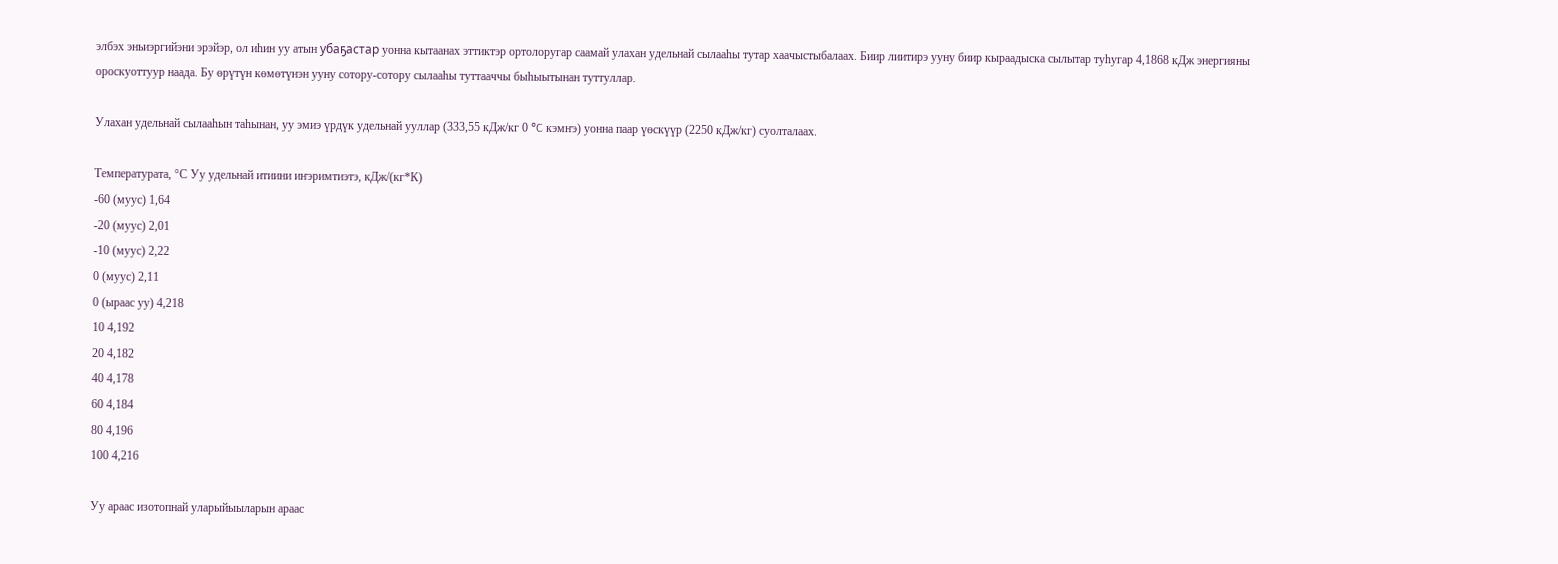элбэх эньиэргийэни эрэйэр, ол иһин уу атын убаҕастар уонна кытаанах эттиктэр ортолоругар саамай улахан удельнай сылааһы тутар хаачыстыбалаах. Биир лиитирэ ууну биир кыраадыска сылытар туһугар 4,1868 кДж энергияны ороскуоттуур наада. Бу өрүтүн көмөтүнэн ууну сотору-сотору сылааһы туттааччы быһыытынан туттуллар.

Улахан удельнай сылааһын таһынан, уу эмиэ үрдүк удельнай ууллар (333,55 кДж/кг 0 °C кэмҥэ) уонна паар үөскүүр (2250 кДж/кг) суолталаах.

Температурата, °С Уу удельнай итиини иҥэримтиэтэ, кДж/(кг*К)
-60 (муус) 1,64
-20 (муус) 2,01
-10 (муус) 2,22
0 (муус) 2,11
0 (ыраас уу) 4,218
10 4,192
20 4,182
40 4,178
60 4,184
80 4,196
100 4,216

Уу араас изотопнай уларыйыыларын араас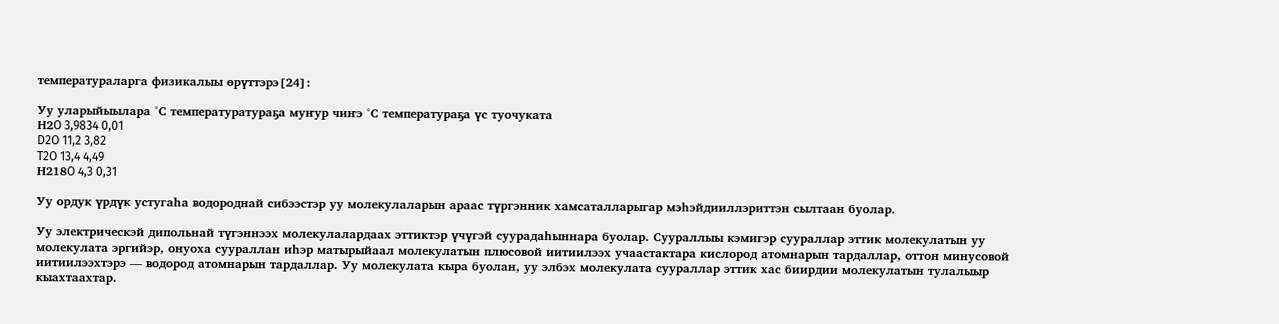температураларга физикалыы өрүттэрэ[24]:

Уу уларыйыылара °С температуратураҕа муҥур чиҥэ °С температураҕа үс туочуката
Н2O 3,9834 0,01
D2O 11,2 3,82
T2O 13,4 4,49
Н218O 4,3 0,31

Уу ордук үрдүк устугаһа водороднай сибээстэр уу молекулаларын араас түргэнник хамсаталларыгар мэһэйдииллэриттэн сылтаан буолар.

Уу электрическэй дипольнай түгэннээх молекулалардаах эттиктэр үчүгэй суурадаһыннара буолар. Суураллыы кэмигэр суураллар эттик молекулатын уу молекулата эргийэр, онуоха суураллан иһэр матырыйаал молекулатын плюсовой иитиилээх учаастактара кислород атомнарын тардаллар, оттон минусовой иитиилээхтэрэ — водород атомнарын тардаллар. Уу молекулата кыра буолан, уу элбэх молекулата суураллар эттик хас биирдии молекулатын тулалыыр кыахтаахтар.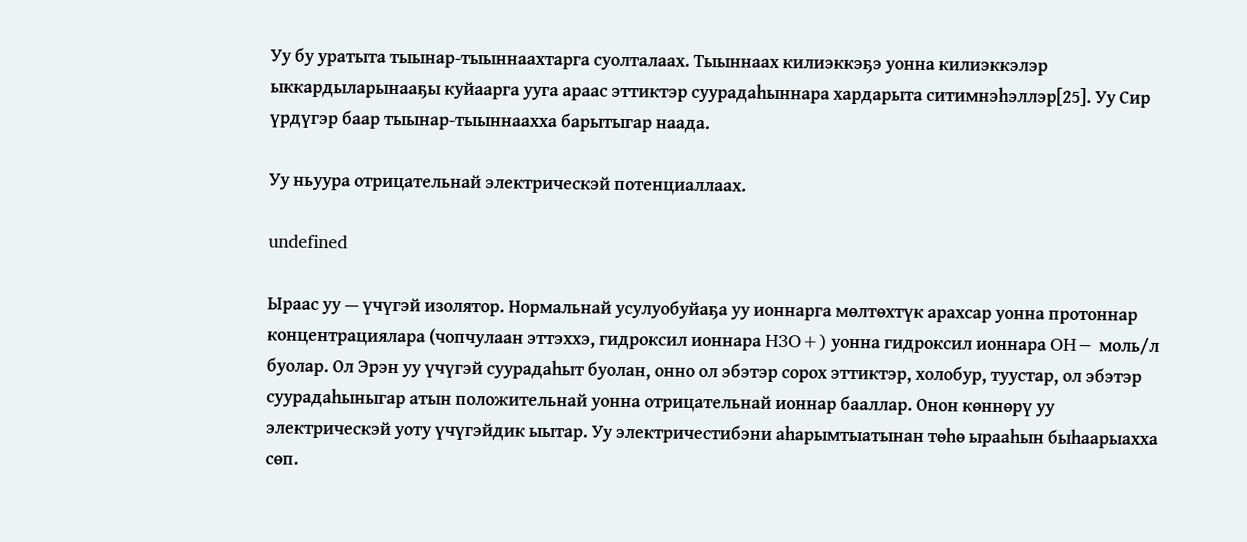Уу бу уратыта тыынар-тыыннаахтарга суолталаах. Тыыннаах килиэккэҕэ уонна килиэккэлэр ыккардыларынааҕы куйаарга ууга араас эттиктэр суурадаһыннара хардарыта ситимнэһэллэр[25]. Уу Сир үрдүгэр баар тыынар-тыыннаахха барытыгар наада.

Уу ньуура отрицательнай электрическэй потенциаллаах.

undefined

Ыраас уу — үчүгэй изолятор. Нормальнай усулуобуйаҕа уу ионнарга мөлтөхтүк арахсар уонна протоннар концентрациялара (чопчулаан эттэххэ, гидроксил ионнара H3O+) уонна гидроксил ионнара OH− моль/л буолар. Ол Эрэн уу үчүгэй суурадаһыт буолан, онно ол эбэтэр сорох эттиктэр, холобур, туустар, ол эбэтэр суурадаһыныгар атын положительнай уонна отрицательнай ионнар бааллар. Онон көннөрү уу электрическэй уоту үчүгэйдик ыытар. Уу электричестибэни аһарымтыатынан төһө ырааһын быһаарыахха сөп.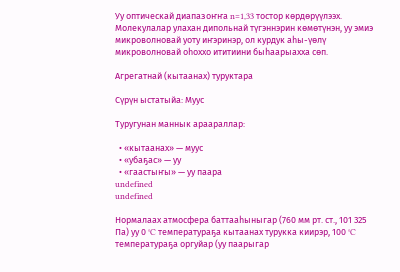Уу оптическай диапазоҥҥа n=1,33 тостор көрдөрүүлээх. Молекулалар улахан дипольнай түгэннэрин көмөтүнэн, уу эмиэ микроволновай уоту иҥэринэр, ол курдук аһы-үөлү микроволновай оһоххо ититиини быһаарыахха сөп.

Агрегатнай (кытаанах) туруктара

Сүрүн ыстатыйа: Муус

Туругунан маннык араараллар:

  • «кытаанах» — муус
  • «убаҕас» — уу
  • «гаастыҥы» — уу паара
undefined
undefined

Нормалаах атмосфера баттааһыныгар (760 мм рт. ст., 101 325 Па) уу 0 °C температураҕа кытаанах турукка киирэр, 100 °C температураҕа оргуйар (уу паарыгар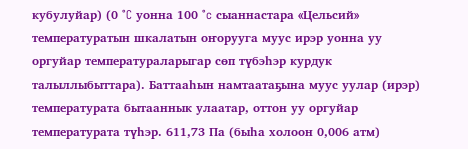кубулуйар) (0 °C уонна 100 °c сыаннастара «Цельсий» температуратын шкалатын оҥорууга муус ирэр уонна уу оргуйар температураларыгар сөп түбэһэр курдук талыллыбыттара). Баттааһын намтаатаҕына муус уулар (ирэр) температурата бытааннык улаатар, оттон уу оргуйар температурата түһэр. 611,73 Па (быһа холоон 0,006 атм)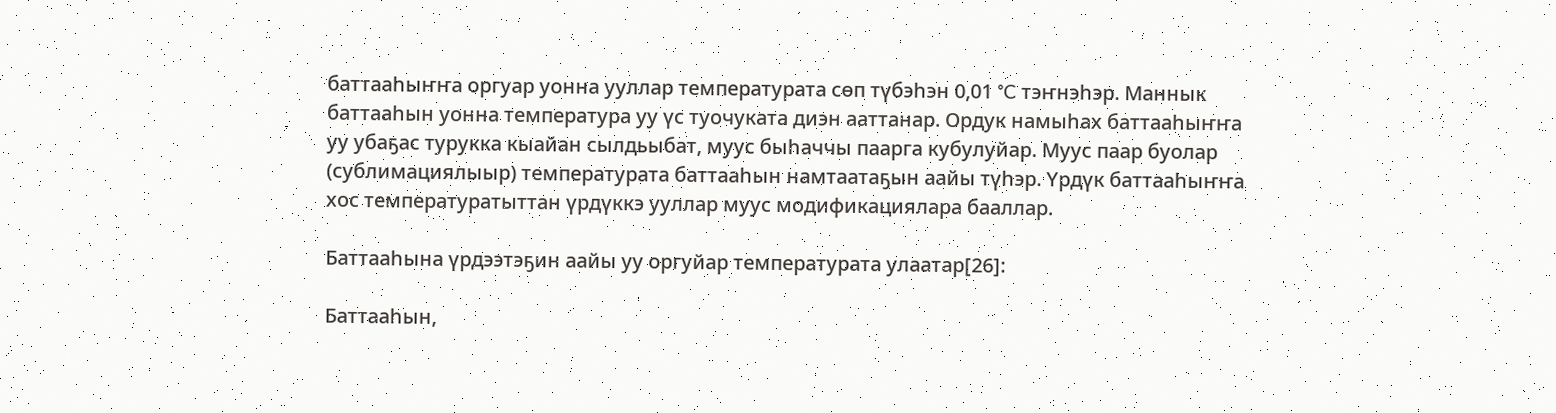баттааһыҥҥа оргуар уонна ууллар температурата сөп түбэһэн 0,01 °C тэҥнэһэр. Маннык баттааһын уонна температура уу үс туочуката диэн ааттанар. Ордук намыһах баттааһыҥҥа уу убаҕас турукка кыайан сылдьыбат, муус быһаччы паарга кубулуйар. Муус паар буолар (сублимациялыыр) температурата баттааһын намтаатаҕын аайы түһэр. Үрдүк баттааһыҥҥа хос температуратыттан үрдүккэ ууллар муус модификациялара бааллар.

Баттааһына үрдээтэҕин аайы уу оргуйар температурата улаатар[26]:

Баттааһын,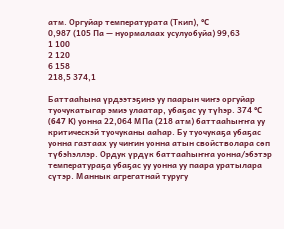атм. Оргуйар температурата (Ткип), °C
0,987 (105 Па — нуормалаах усулуобуйа) 99,63
1 100
2 120
6 158
218,5 374,1

Баттааһына үрдээтэҕинэ уу паарын чиҥэ оргуйар туочукатыгар эмиэ улаатар, убаҕас уу түһэр. 374 °C (647 K) уонна 22,064 МПа (218 атм) баттааһыҥҥа уу критическэй туочуканы ааһар. Бу туочукаҕа убаҕас уонна газтаах уу чиҥин уонна атын свойстволара сөп түбэһэллэр. Ордук үрдүк баттааһыҥҥа уонна/эбэтэр температураҕа убаҕас уу уонна уу паара уратылара сүтэр. Маннык агрегатнай туругу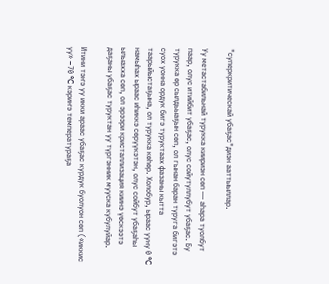"суперкритическай убаҕас"диэн ааттыыллар.

Уу метастабильнай турукка киириэн сөп — аһара туолбут паар, олус итийбит убаҕас, олус сойутуллубут убаҕас. Бу турукка өр сылдьыаҕын сөп, ол гынан баран туруга бигэтэ суох уонна ордук бигэ туруктаах фазаны кытта таарыйыстаҕына, ол турукка көһөр. Холобур, ыраас ууну 0 °C намыһах ыраас иһиккэ сөрүүкэтэн, олус сойбут убаҕаһы ылыахха сөп, ол эрээри кристаллизация киинэ үөскээтэ даҕаны убаҕас туруктан уу түргэнник мууска кубулуйар.

Итини тэҥэ уу икки араас убаҕас курдук буолуон сөп («иккис уу» −70 °C кэриҥэ температураҕа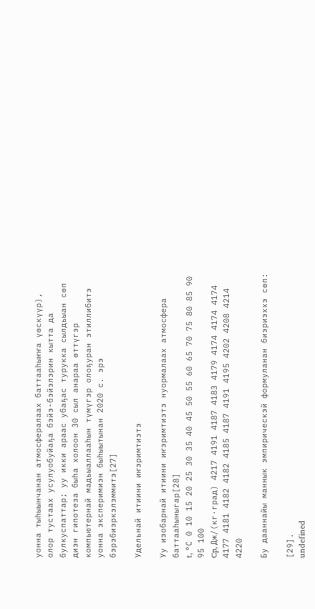уонна тыһыынчанан атмосфералаах баттааһыҥҥа үөскүүр), олор тустаах усулуобуйаҕа бэйэ-бэйэлэрин кытта да булкуспаттар; уу икки араас убаҕас турукка сылдьыан сөп диэн гипотеза быһа холоон 30 сыл анараа өттүгэр компьютернай мадьыаллааһын түмүгэр олоҕуран этиллибитэ уонна эксперимиэн быһыытынан 2020 с. эрэ бэрэбиэркэлэммитэ[27]

Удельнай итиини иҥэримтиэтэ

Уу изобарнай итиини иҥэримтиэтэ нуормалаах атмосфера баттааһыныгар[28]
t, °С 0 10 15 20 25 30 35 40 45 50 55 60 65 70 75 80 85 90 95 100
Cp, Дж/(кг·град) 4217 4191 4187 4183 4179 4174 4174 4174 4177 4181 4182 4182 4185 4187 4191 4195 4202 4208 4214 4220

Бу дааннайы маннык эмпирическэй формуланан биэриэххэ сөп:

[29].
undefined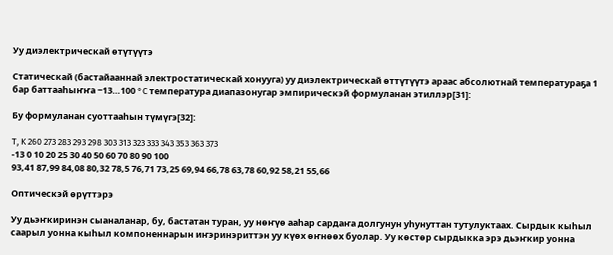Уу диэлектрическай өтүтүүтэ

Статическай (бастайааннай электростатическай хонууга) уу диэлектрическай өттүтүүтэ араас абсолютнай температураҕа 1 бар баттааһыҥҥа −13…100 °C температура диапазонугар эмпирическэй формуланан этиллэр[31]:

Бу формуланан суоттааһын түмүгэ[32]:

T, K 260 273 283 293 298 303 313 323 333 343 353 363 373
-13 0 10 20 25 30 40 50 60 70 80 90 100
93,41 87,99 84,08 80,32 78,5 76,71 73,25 69,94 66,78 63,78 60,92 58,21 55,66

Оптическэй өрүттэрэ

Уу дьэҥкиринэн сыаналанар, бу, бастатан туран, уу нөҥүө ааһар сардаҥа долгунун уһунуттан тутулуктаах. Сырдык кыһыл саарыл уонна кыһыл компоненнарын иҥэринэриттэн уу күөх өҥнөөх буолар. Уу көстөр сырдыкка эрэ дьэҥкир уонна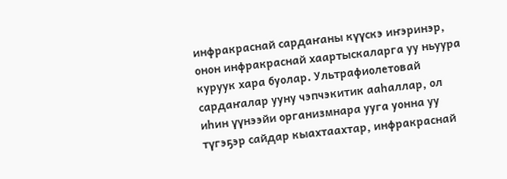инфракраснай сардаҥаны күүскэ иҥэринэр, онон инфракраснай хаартыскаларга уу ньуура куруук хара буолар. Ультрафиолетовай сардаҥалар ууну чэпчэкитик ааһаллар, ол иһин үүнээйи организмнара ууга уонна уу түгэҕэр сайдар кыахтаахтар, инфракраснай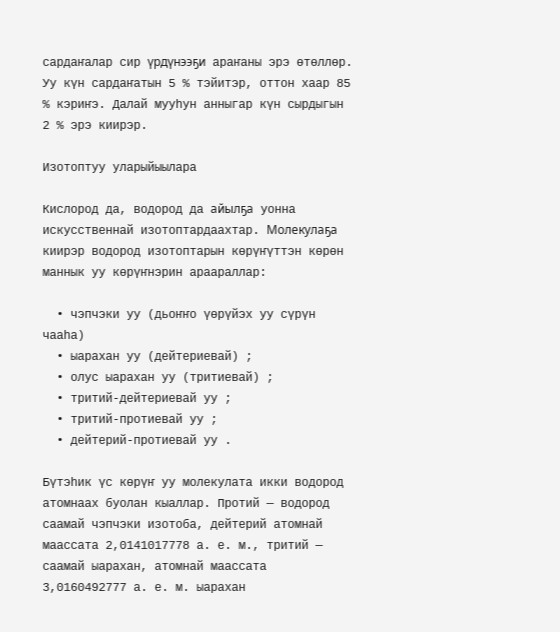сардаҥалар сир үрдүнээҕи араҥаны эрэ өтөллөр. Уу күн сардаҥатын 5 % тэйитэр, оттон хаар 85 % кэриҥэ. Далай мууһун анныгар күн сырдыгын 2 % эрэ киирэр.

Изотоптуу уларыйыылара

Кислород да, водород да айылҕа уонна искусственнай изотоптардаахтар. Молекулаҕа киирэр водород изотоптарын көрүҥүттэн көрөн маннык уу көрүҥнэрин араараллар:

  • чэпчэки уу (дьоҥҥо үөрүйэх уу сүрүн чааһа)
  • ыарахан уу (дейтериевай) ;
  • олус ыарахан уу (тритиевай) ;
  • тритий-дейтериевай уу ;
  • тритий-протиевай уу ;
  • дейтерий-протиевай уу .

Бүтэһик үс көрүҥ уу молекулата икки водород атомнаах буолан кыаллар. Протий — водород саамай чэпчэки изотоба, дейтерий атомнай маассата 2,0141017778 а. е. м., тритий — саамай ыарахан, атомнай маассата 3,0160492777 а. е. м. ыарахан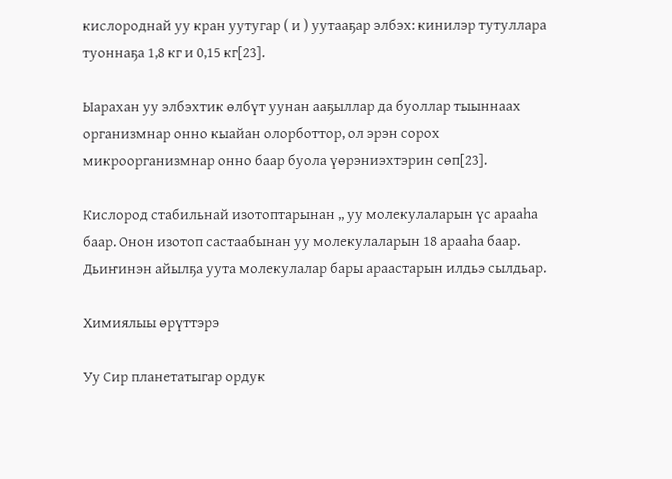кислороднай уу кран уутугар ( и ) уутааҕар элбэх: кинилэр тутуллара туоннаҕа 1,8 кг и 0,15 кг[23].

Ыарахан уу элбэхтик өлбүт уунан ааҕыллар да буоллар тыыннаах организмнар онно кыайан олорботтор, ол эрэн сорох микроорганизмнар онно баар буола үөрэниэхтэрин сөп[23].

Кислород стабильнай изотоптарынан ,, уу молекулаларын үс арааһа баар. Онон изотоп састаабынан уу молекулаларын 18 арааһа баар. Дьиҥинэн айылҕа уута молекулалар бары араастарын илдьэ сылдьар.

Химиялыы өрүттэрэ

Уу Сир планетатыгар ордук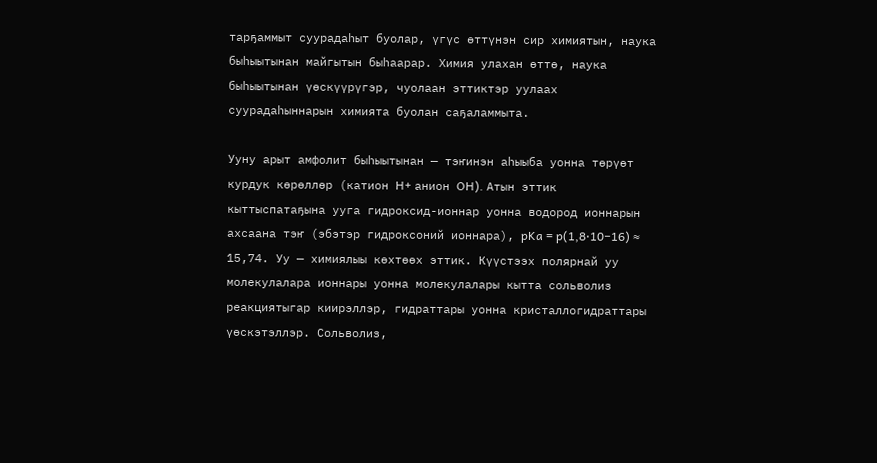тарҕаммыт суурадаһыт буолар, үгүс өттүнэн сир химиятын, наука быһыытынан майгытын быһаарар. Химия улахан өттө, наука быһыытынан үөскүүрүгэр, чуолаан эттиктэр уулаах суурадаһыннарын химията буолан саҕаламмыта.

Ууну арыт амфолит быһыытынан — тэҥинэн аһыыба уонна төрүөт курдук көрөллөр (катион H+ анион OH). Атын эттик кыттыспатаҕына ууга гидроксид-ионнар уонна водород ионнарын ахсаана тэҥ (эбэтэр гидроксоний ионнара), pKa = p(1,8⋅10−16) ≈ 15,74. Уу — химиялыы көхтөөх эттик. Күүстээх полярнай уу молекулалара ионнары уонна молекулалары кытта сольволиз реакциятыгар киирэллэр, гидраттары уонна кристаллогидраттары үөскэтэллэр. Сольволиз,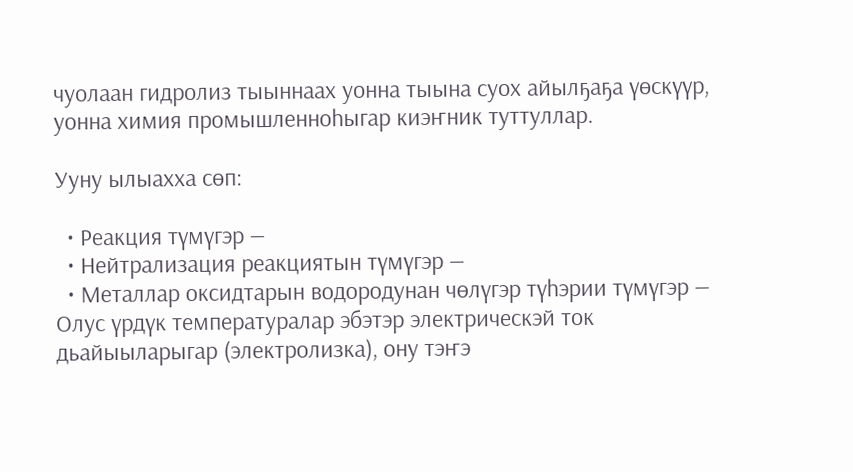чуолаан гидролиз тыыннаах уонна тыына суох айылҕаҕа үөскүүр, уонна химия промышленноһыгар киэҥник туттуллар.

Ууну ылыахха сөп:

  • Реакция түмүгэр —
  • Нейтрализация реакциятын түмүгэр —
  • Металлар оксидтарын водородунан чөлүгэр түһэрии түмүгэр —
Олус үрдүк температуралар эбэтэр электрическэй ток дьайыыларыгар (электролизка), ону тэҥэ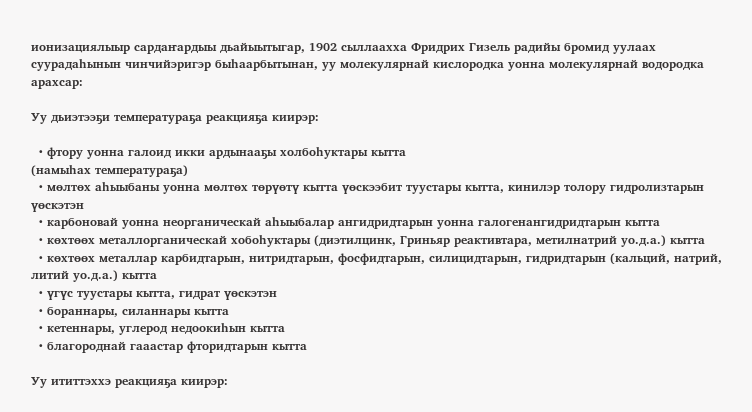ионизациялыыр сардаҥардыы дьайыытыгар, 1902 сыллаахха Фридрих Гизель радийы бромид уулаах суурадаһынын чинчийэригэр быһаарбытынан, уу молекулярнай кислородка уонна молекулярнай водородка арахсар:

Уу дьиэтээҕи температураҕа реакцияҕа киирэр:

  • фтору уонна галоид икки ардынааҕы холбоһуктары кытта
(намыһах температураҕа)
  • мөлтөх аһыыбаны уонна мөлтөх төрүөтү кытта үөскээбит туустары кытта, кинилэр толору гидролизтарын үөскэтэн
  • карбоновай уонна неорганическай аһыыбалар ангидридтарын уонна галогенангидридтарын кытта
  • көхтөөх металлорганическай хобоһуктары (диэтилцинк, Гриньяр реактивтара, метилнатрий уо.д.а.) кытта
  • көхтөөх металлар карбидтарын, нитридтарын, фосфидтарын, силицидтарын, гидридтарын (кальций, натрий, литий уо.д.а.) кытта
  • үгүс туустары кытта, гидрат үөскэтэн
  • бораннары, силаннары кытта
  • кетеннары, углерод недоокиһын кытта
  • благороднай гааастар фторидтарын кытта

Уу ититтэххэ реакцияҕа киирэр: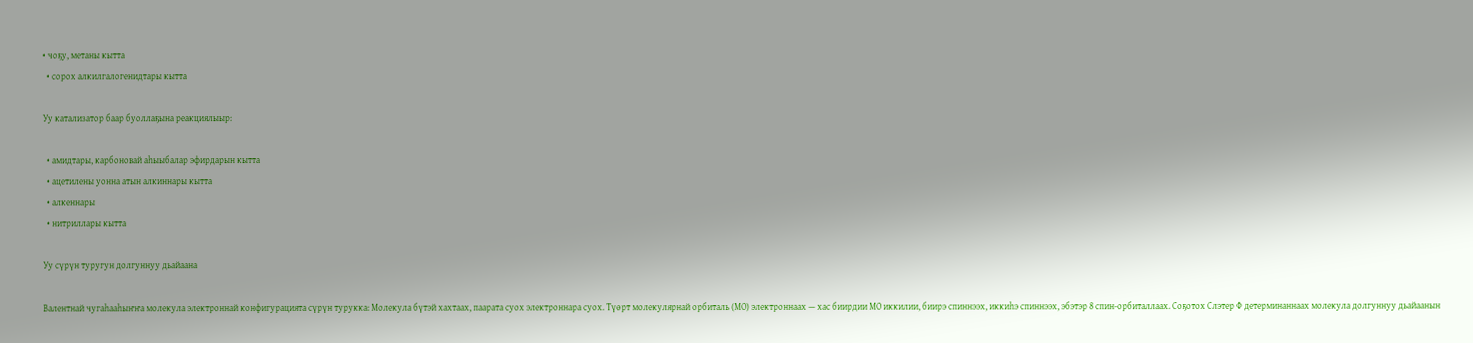• чоҕу, метаны кытта
  • сорох алкилгалогенидтары кытта

Уу катализатор баар буоллаҕына реакциялыыр:

  • амидтары, карбоновай аһыыбалар эфирдарын кытта
  • ацетилены уонна атын алкиннары кытта
  • алкеннары
  • нитриллары кытта

Уу сүрүн туругун долгуннуу дьайаана

Валентнай чугаһааһыҥҥа молекула электроннай конфигурацията сүрүн турукка: Молекула бүтэй хахтаах, паарата суох электроннара суох. Түөрт молекулярнай орбиталь (МО) электроннаах — хас биирдии МО иккилии, биирэ спиннээх, иккиһэ спиннээх, эбэтэр 8 спин-орбиталлаах. Соҕотох Слэтер Ф детерминаннаах молекула долгуннуу дьайаанын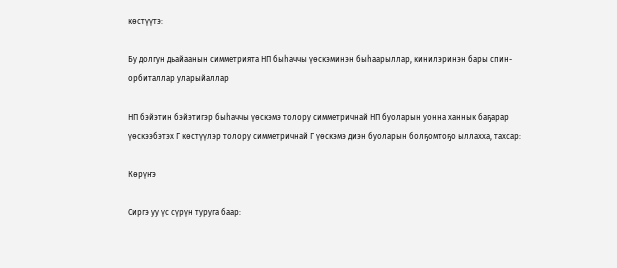көстүүтэ:

Бу долгун дьайаанын симметрията НП быһаччы үөскэминэн быһаарыллар, кинилэринэн бары спин-орбиталлар уларыйаллар

НП бэйэтин бэйэтигэр быһаччы үөскэмэ толору симметричнай НП буоларын уонна ханнык баҕарар үөскээбэтэх Г көстүүлэр толору симметричнай Г үөскэмэ диэн буоларын болҕомтоҕо ыллахха, тахсар:

Көрүҥэ

Сиргэ уу үс сүрүн туруга баар: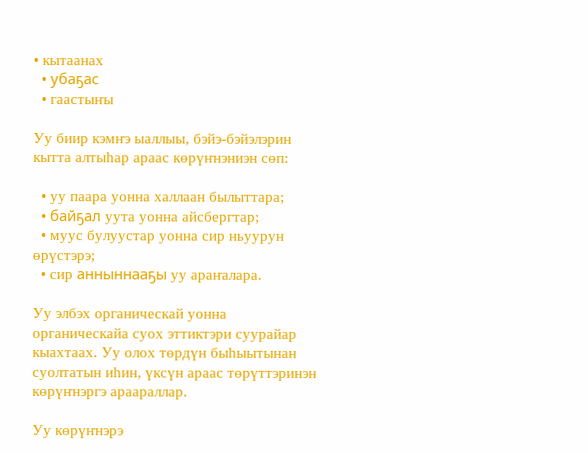• кытаанах
  • убаҕас
  • гаастыҥы

Уу биир кэмҥэ ыаллыы, бэйэ-бэйэлэрин кытта алтыһар араас көрүҥнэниэн сөп:

  • уу паара уонна халлаан былыттара;
  • байҕал уута уонна айсбергтар;
  • муус булуустар уонна сир ньуурун өрүстэрэ;
  • сир анныннааҕы уу араҥалара.

Уу элбэх органическай уонна органическайа суох эттиктэри суурайар кыахтаах. Уу олох төрдүн быһыытынан суолтатын иһин, үксүн араас төрүттэринэн көрүҥнэргэ араараллар.

Уу көрүҥнэрэ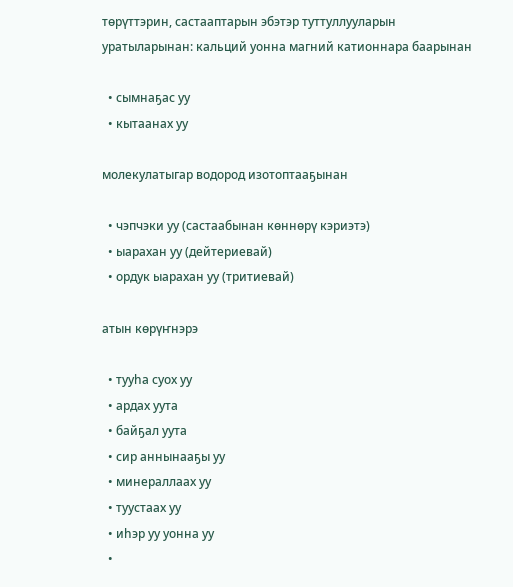төрүттэрин, састааптарын эбэтэр туттуллууларын уратыларынан: кальций уонна магний катионнара баарынан

  • сымнаҕас уу
  • кытаанах уу

молекулатыгар водород изотоптааҕынан

  • чэпчэки уу (састаабынан көннөрү кэриэтэ)
  • ыарахан уу (дейтериевай)
  • ордук ыарахан уу (тритиевай)

атын көрүҥнэрэ

  • тууһа суох уу
  • ардах уута
  • байҕал уута
  • сир аннынааҕы уу
  • минераллаах уу
  • туустаах уу
  • иһэр уу уонна уу
  •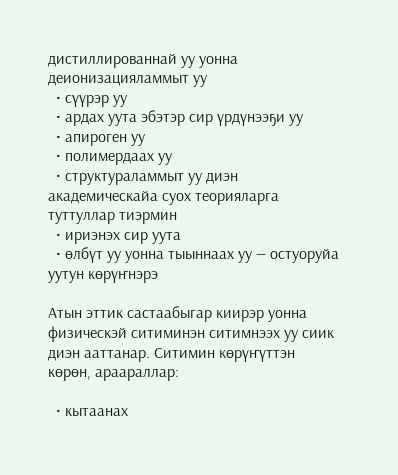дистиллированнай уу уонна деионизацияламмыт уу
  • сүүрэр уу
  • ардах уута эбэтэр сир үрдүнээҕи уу
  • апироген уу
  • полимердаах уу
  • структураламмыт уу диэн академическайа суох теорияларга туттуллар тиэрмин
  • ириэнэх сир уута
  • өлбүт уу уонна тыыннаах уу — остуоруйа уутун көрүҥнэрэ

Атын эттик састаабыгар киирэр уонна физическэй ситиминэн ситимнээх уу сиик диэн ааттанар. Ситимин көрүҥүттэн көрөн, араараллар:

  • кытаанах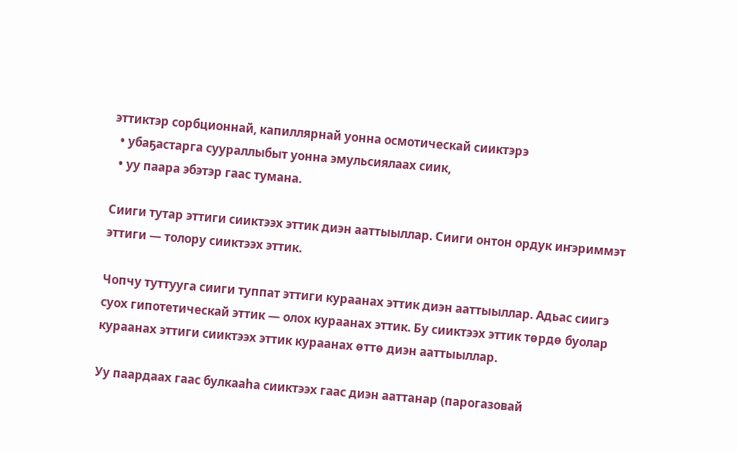эттиктэр сорбционнай, капиллярнай уонна осмотическай сииктэрэ
  • убаҕастарга суураллыбыт уонна эмульсиялаах сиик,
  • уу паара эбэтэр гаас тумана.

Сииги тутар эттиги сииктээх эттик диэн ааттыыллар. Сииги онтон ордук иҥэриммэт эттиги — толору сииктээх эттик.

Чопчу туттууга сииги туппат эттиги кураанах эттик диэн ааттыыллар. Адьас сиигэ суох гипотетическай эттик — олох кураанах эттик. Бу сииктээх эттик төрдө буолар кураанах эттиги сииктээх эттик кураанах өттө диэн ааттыыллар.

Уу паардаах гаас булкааһа сииктээх гаас диэн ааттанар (парогазовай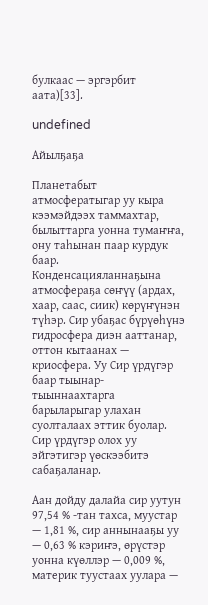булкаас — эргэрбит аата)[33].

undefined

Айылҕаҕа

Планетабыт атмосфератыгар уу кыра кээмэйдээх таммахтар, былыттарга уонна тумаҥҥа, ону таһынан паар курдук баар. Конденсацияланнаҕына атмосфераҕа сөҥүү (ардах, хаар, саас, сиик) көрүҥүнэн түһэр. Сир убаҕас бүрүөһүнэ гидросфера диэн ааттанар, оттон кытаанах — криосфера. Уу Сир үрдүгэр баар тыынар-тыыннаахтарга барыларыгар улахан суолталаах эттик буолар. Сир үрдүгэр олох уу эйгэтигэр үөскээбитэ сабаҕаланар.

Аан дойду далайа сир уутун 97,54 % -тан тахса, муустар — 1,81 %, сир аннынааҕы уу — 0,63 % кэриҥэ, өрүстэр уонна күөллэр — 0,009 %, материк туустаах уулара —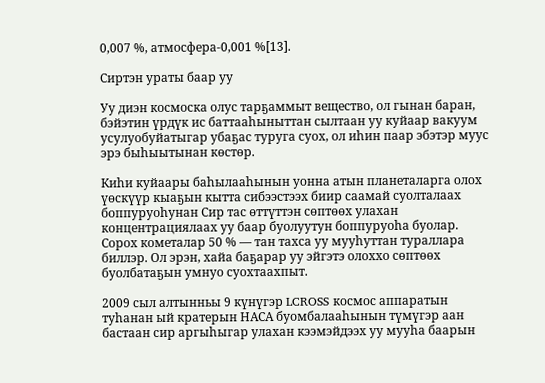0,007 %, атмосфера-0,001 %[13].

Сиртэн ураты баар уу

Уу диэн космоска олус тарҕаммыт вещество, ол гынан баран, бэйэтин үрдүк ис баттааһыныттан сылтаан уу куйаар вакуум усулуобуйатыгар убаҕас туруга суох, ол иһин паар эбэтэр муус эрэ быһыытынан көстөр.

Киһи куйаары баһылааһынын уонна атын планеталарга олох үөскүүр кыаҕын кытта сибээстээх биир саамай суолталаах боппуруоһунан Сир тас өттүттэн сөптөөх улахан концентрациялаах уу баар буолуутун боппуруоһа буолар. Сорох кометалар 50 % — тан тахса уу мууһуттан тураллара биллэр. Ол эрэн, хайа баҕарар уу эйгэтэ олоххо сөптөөх буолбатаҕын умнуо суохтаахпыт.

2009 сыл алтынньы 9 күнүгэр LCROSS космос аппаратын туһанан ый кратерын НАСА буомбалааһынын түмүгэр аан бастаан сир аргыһыгар улахан кээмэйдээх уу мууһа баарын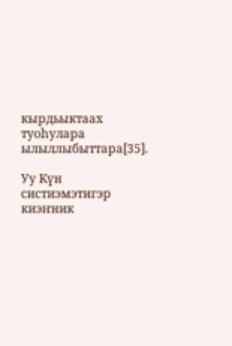кырдьыктаах туоһулара ылыллыбыттара[35].

Уу Күн систиэмэтигэр киэҥник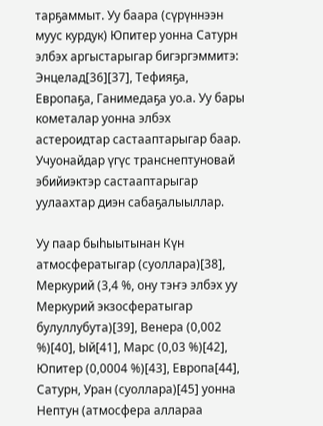тарҕаммыт. Уу баара (сүрүннээн муус курдук) Юпитер уонна Сатурн элбэх аргыстарыгар бигэргэммитэ: Энцелад[36][37], Тефияҕа, Европаҕа, Ганимедаҕа уо.а. Уу бары кометалар уонна элбэх астероидтар састааптарыгар баар. Учуонайдар үгүс транснептуновай эбийиэктэр састааптарыгар уулаахтар диэн сабаҕалыыллар.

Уу паар быһыытынан Күн атмосфератыгар (суоллара)[38], Меркурий (3,4 %, ону тэҥэ элбэх уу Меркурий экзосфератыгар булуллубута)[39], Венера (0,002 %)[40], Ый[41], Марс (0,03 %)[42], Юпитер (0,0004 %)[43], Европа[44], Сатурн, Уран (суоллара)[45] уонна Нептун (атмосфера аллараа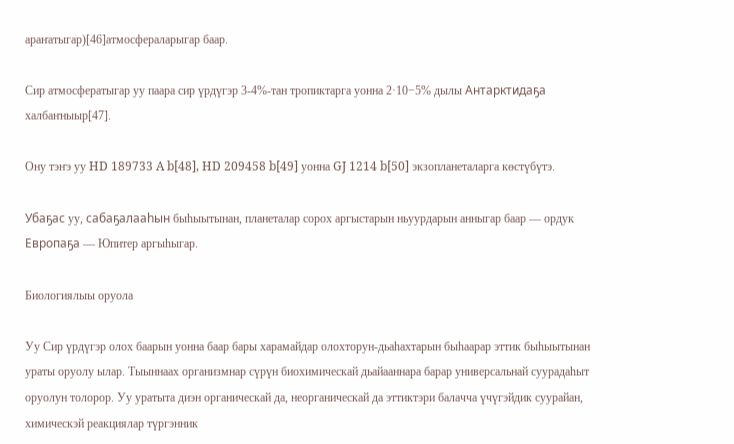араҥатыгар)[46]атмосфераларыгар баар.

Сир атмосфератыгар уу паара сир үрдүгэр 3-4%-тан тропиктарга уонна 2·10−5% дылы Антарктидаҕа халбаҥныыр[47].

Ону тэҥэ уу HD 189733 A b[48], HD 209458 b[49] уонна GJ 1214 b[50] экзопланеталарга көстүбүтэ.

Убаҕас уу, сабаҕалааһын быһыытынан, планеталар сорох аргыстарын ньуурдарын анныгар баар — ордук Европаҕа — Юпитер аргыһыгар.

Биологиялыы оруола

Уу Сир үрдүгэр олох баарын уонна баар бары харамайдар олохторун-дьаһахтарын быһаарар эттик быһыытынан ураты оруолу ылар. Тыыннаах организмнар сүрүн биохимическай дьайааннара барар универсальнай суурадаһыт оруолун толорор. Уу уратыта диэн органическай да, неорганическай да эттиктэри балачча үчүгэйдик суурайан, химическэй реакциялар түргэнник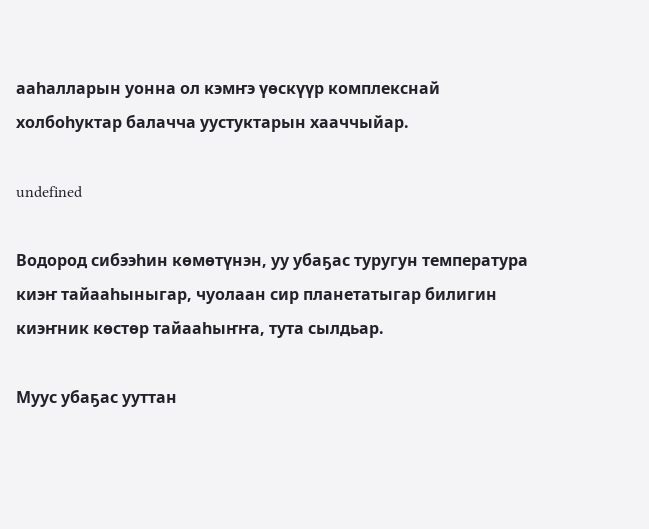ааһалларын уонна ол кэмҥэ үөскүүр комплекснай холбоһуктар балачча уустуктарын хааччыйар.

undefined

Водород сибээһин көмөтүнэн, уу убаҕас туругун температура киэҥ тайааһыныгар, чуолаан сир планетатыгар билигин киэҥник көстөр тайааһыҥҥа, тута сылдьар.

Муус убаҕас ууттан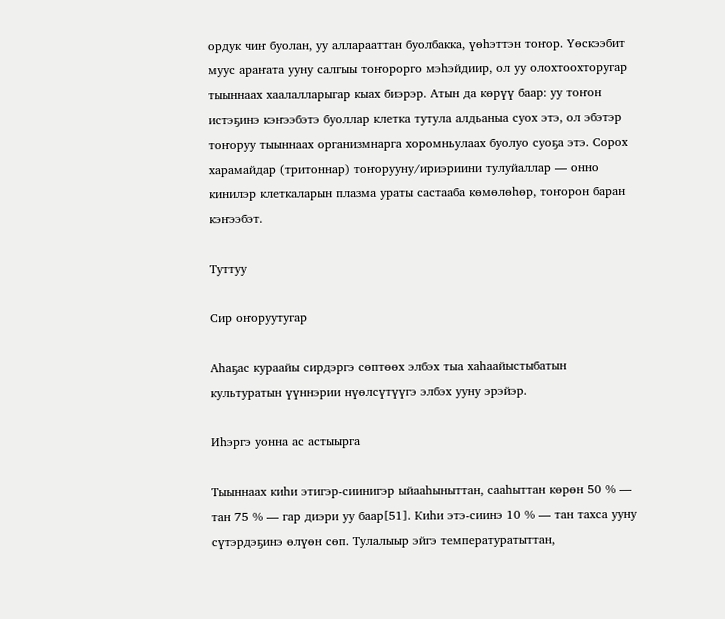ордук чиҥ буолан, уу алларааттан буолбакка, үөһэттэн тоҥор. Үөскээбит муус араҥата ууну салгыы тоҥорорго мэһэйдиир, ол уу олохтоохторугар тыыннаах хаалалларыгар кыах биэрэр. Атын да көрүү баар: уу тоҥон истэҕинэ кэҥээбэтэ буоллар клетка тутула алдьаныа суох этэ, ол эбэтэр тоҥоруу тыыннаах организмнарга хоромньулаах буолуо суоҕа этэ. Сорох харамайдар (тритоннар) тоҥорууну/ириэриини тулуйаллар — онно кинилэр клеткаларын плазма ураты састааба көмөлөһөр, тоҥорон баран кэҥээбэт.

Туттуу

Сир оҥоруутугар

Аһаҕас кураайы сирдэргэ сөптөөх элбэх тыа хаһаайыстыбатын культуратын үүннэрии нүөлсүтүүгэ элбэх ууну эрэйэр.

Иһэргэ уонна ас астыырга

Тыыннаах киһи этигэр-сиинигэр ыйааһыныттан, сааһыттан көрөн 50 % — тан 75 % — гар диэри уу баар[51]. Киһи этэ-сиинэ 10 % — тан тахса ууну сүтэрдэҕинэ өлүөн сөп. Тулалыыр эйгэ температуратыттан,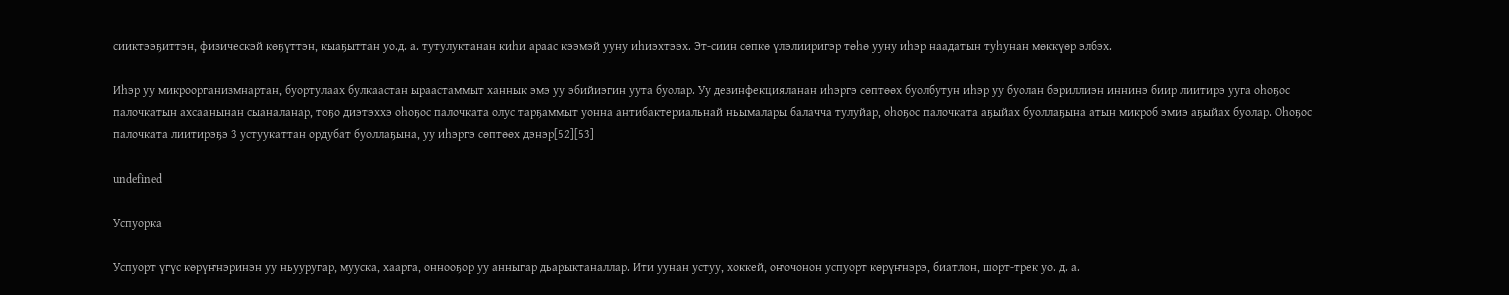сииктээҕиттэн, физическэй көҕүттэн, кыаҕыттан уо.д. а. тутулуктанан киһи араас кээмэй ууну иһиэхтээх. Эт-сиин сөпкө үлэлииригэр төһө ууну иһэр наадатын туһунан мөккүөр элбэх.

Иһэр уу микроорганизмнартан, буортулаах булкаастан ыраастаммыт ханнык эмэ уу эбийиэгин уута буолар. Уу дезинфекцияланан иһэргэ сөптөөх буолбутун иһэр уу буолан бэриллиэн иннинэ биир лиитирэ ууга оһоҕос палочкатын ахсаанынан сыаналанар, тоҕо диэтэххэ оһоҕос палочката олус тарҕаммыт уонна антибактериальнай ньымалары балачча тулуйар, оһоҕос палочката аҕыйах буоллаҕына атын микроб эмиэ аҕыйах буолар. Оһоҕос палочката лиитирэҕэ 3 устуукаттан ордубат буоллаҕына, уу иһэргэ сөптөөх дэнэр[52][53]

undefined

Успуорка

Успуорт үгүс көрүҥнэринэн уу ньууругар, мууска, хаарга, оннооҕор уу анныгар дьарыктаналлар. Ити уунан устуу, хоккей, оҥочонон успуорт көрүҥнэрэ, биатлон, шорт-трек уо. д. а.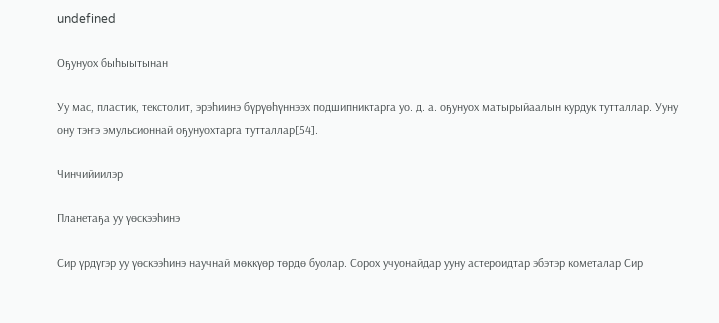undefined

Оҕунуох быһыытынан

Уу мас, пластик, текстолит, эрэһиинэ бүрүөһүннээх подшипниктарга уо. д. а. оҕунуох матырыйаалын курдук тутталлар. Ууну ону тэҥэ эмульсионнай оҕунуохтарга тутталлар[54].

Чинчийиилэр

Планетаҕа уу үөскээһинэ

Сир үрдүгэр уу үөскээһинэ научнай мөккүөр төрдө буолар. Сорох учуонайдар ууну астероидтар эбэтэр кометалар Сир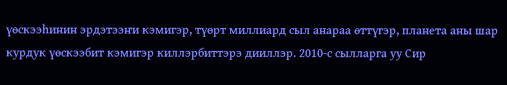үөскээһинин эрдэтээҥи кэмигэр, түөрт миллиард сыл анараа өттүгэр, планета аны шар курдук үөскээбит кэмигэр киллэрбиттэрэ дииллэр. 2010-с сылларга уу Сир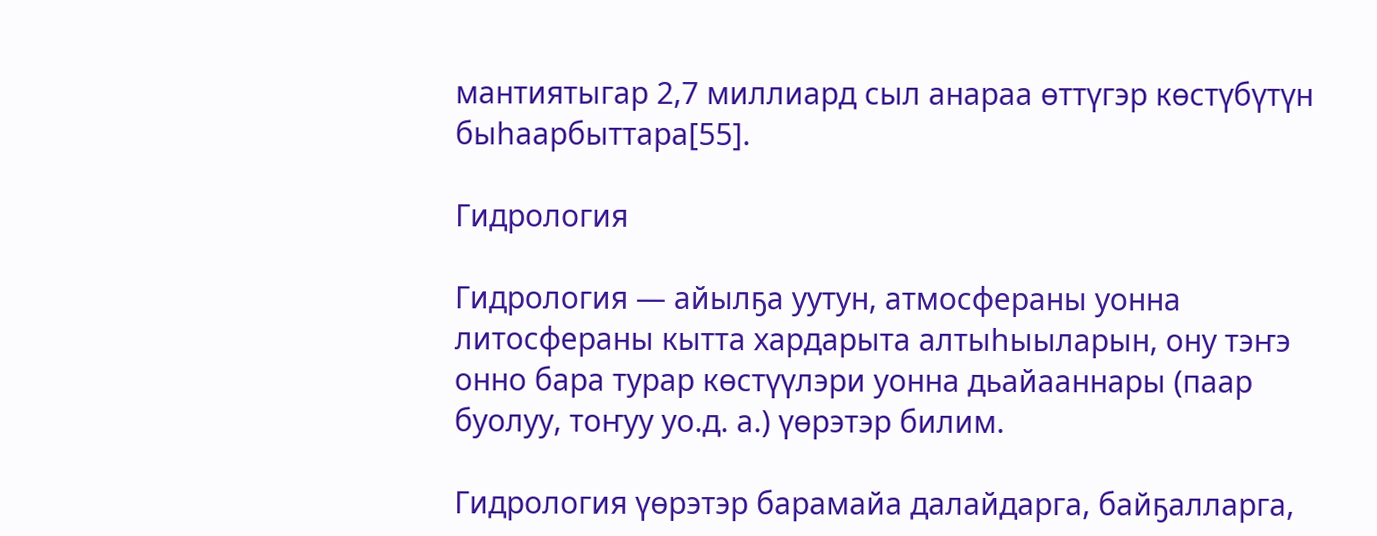мантиятыгар 2,7 миллиард сыл анараа өттүгэр көстүбүтүн быһаарбыттара[55].

Гидрология

Гидрология — айылҕа уутун, атмосфераны уонна литосфераны кытта хардарыта алтыһыыларын, ону тэҥэ онно бара турар көстүүлэри уонна дьайааннары (паар буолуу, тоҥуу уо.д. а.) үөрэтэр билим.

Гидрология үөрэтэр барамайа далайдарга, байҕалларга,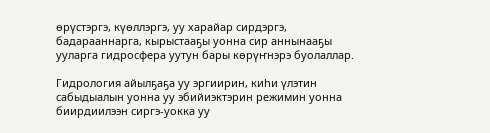өрүстэргэ, күөллэргэ, уу харайар сирдэргэ, бадарааннарга, кырыстааҕы уонна сир аннынааҕы ууларга гидросфера уутун бары көрүҥнэрэ буолаллар.

Гидрология айылҕаҕа уу эргиирин, киһи үлэтин сабыдыалын уонна уу эбийиэктэрин режимин уонна биирдиилээн сиргэ-уокка уу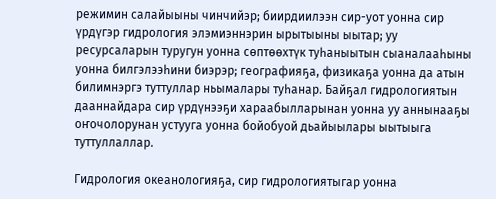режимин салайыыны чинчийэр; биирдиилээн сир-уот уонна сир үрдүгэр гидрология элэмиэннэрин ырытыыны ыытар; уу ресурсаларын туругун уонна сөптөөхтүк туһаныытын сыаналааһыны уонна билгэлээһини биэрэр; географияҕа, физикаҕа уонна да атын билимнэргэ туттуллар ньымалары туһанар. Байҕал гидрологиятын дааннайдара сир үрдүнээҕи хараабылларынан уонна уу аннынааҕы оҥочолорунан устууга уонна бойобуой дьайыылары ыытыыга туттуллаллар.

Гидрология океанологияҕа, сир гидрологиятыгар уонна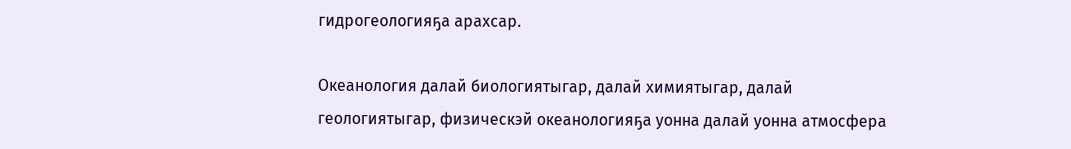гидрогеологияҕа арахсар.

Океанология далай биологиятыгар, далай химиятыгар, далай геологиятыгар, физическэй океанологияҕа уонна далай уонна атмосфера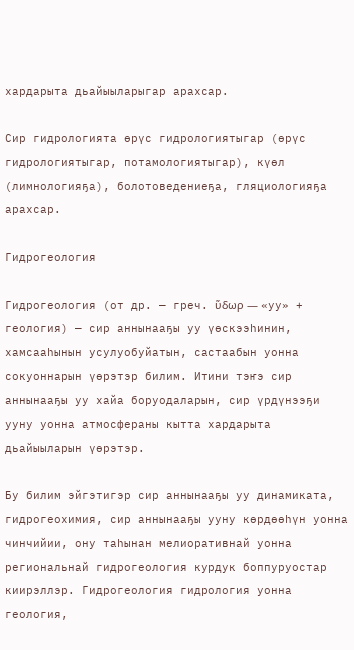хардарыта дьайыыларыгар арахсар.

Сир гидрологията өрүс гидрологиятыгар (өрүс гидрологиятыгар, потамологиятыгар), күөл (лимнологияҕа), болотоведениеҕа, гляциологияҕа арахсар.

Гидрогеология

Гидрогеология (от др. — греч. ὕδωρ — «уу» + геология) — сир аннынааҕы уу үөскээһинин, хамсааһынын усулуобуйатын, састаабын уонна сокуоннарын үөрэтэр билим. Итини тэҥэ сир аннынааҕы уу хайа боруодаларын, сир үрдүнээҕи ууну уонна атмосфераны кытта хардарыта дьайыыларын үөрэтэр.

Бу билим эйгэтигэр сир аннынааҕы уу динамиката, гидрогеохимия, сир аннынааҕы ууну көрдөөһүн уонна чинчийии, ону таһынан мелиоративнай уонна региональнай гидрогеология курдук боппуруостар киирэллэр. Гидрогеология гидрология уонна геология,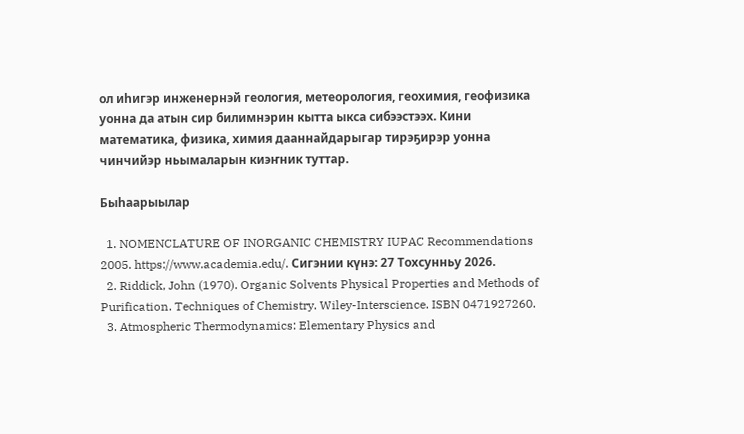ол иһигэр инженернэй геология, метеорология, геохимия, геофизика уонна да атын сир билимнэрин кытта ыкса сибээстээх. Кини математика, физика, химия дааннайдарыгар тирэҕирэр уонна чинчийэр ньымаларын киэҥник туттар.

Быһаарыылар

  1. NOMENCLATURE OF INORGANIC CHEMISTRY IUPAC Recommendations 2005. https://www.academia.edu/. Сигэнии күнэ: 27 Тохсунньу 2026.
  2. Riddick, John (1970). Organic Solvents Physical Properties and Methods of Purification. Techniques of Chemistry. Wiley-Interscience. ISBN 0471927260.
  3. Atmospheric Thermodynamics: Elementary Physics and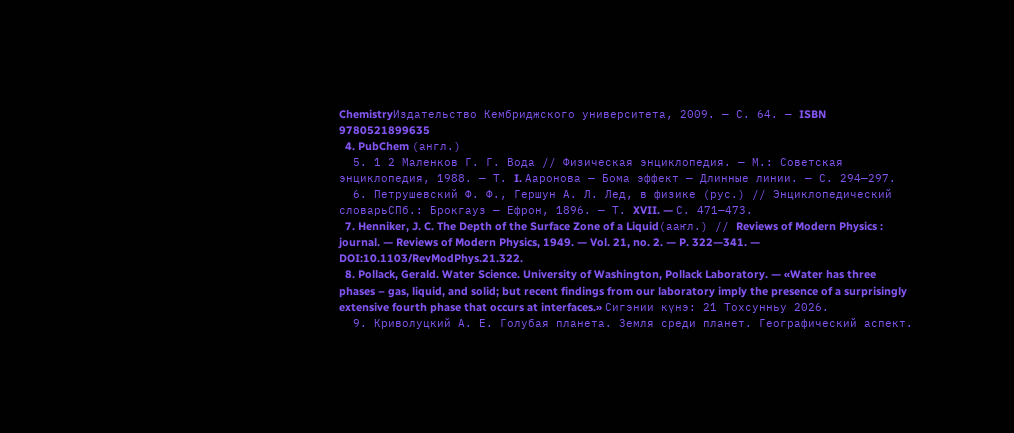ChemistryИздательство Кембриджского университета, 2009. — С. 64. — ISBN 9780521899635
  4. PubChem (англ.)
  5. 1 2 Маленков Г. Г. Вода // Физическая энциклопедия. — М.: Советская энциклопедия, 1988. — Т. I. Ааронова — Бома эффект — Длинные линии. — С. 294—297.
  6. Петрушевский Ф. Ф., Гершун А. Л. Лед, в физике (рус.) // Энциклопедический словарьСПб.: Брокгауз — Ефрон, 1896. — Т. XVII. — С. 471—473.
  7. Henniker, J. C. The Depth of the Surface Zone of a Liquid(ааҥл.) // Reviews of Modern Physics : journal. — Reviews of Modern Physics, 1949. — Vol. 21, no. 2. — P. 322—341. — DOI:10.1103/RevModPhys.21.322.
  8. Pollack, Gerald. Water Science. University of Washington, Pollack Laboratory. — «Water has three phases – gas, liquid, and solid; but recent findings from our laboratory imply the presence of a surprisingly extensive fourth phase that occurs at interfaces.» Сигэнии күнэ: 21 Тохсунньу 2026.
  9. Криволуцкий А. Е. Голубая планета. Земля среди планет. Географический аспект.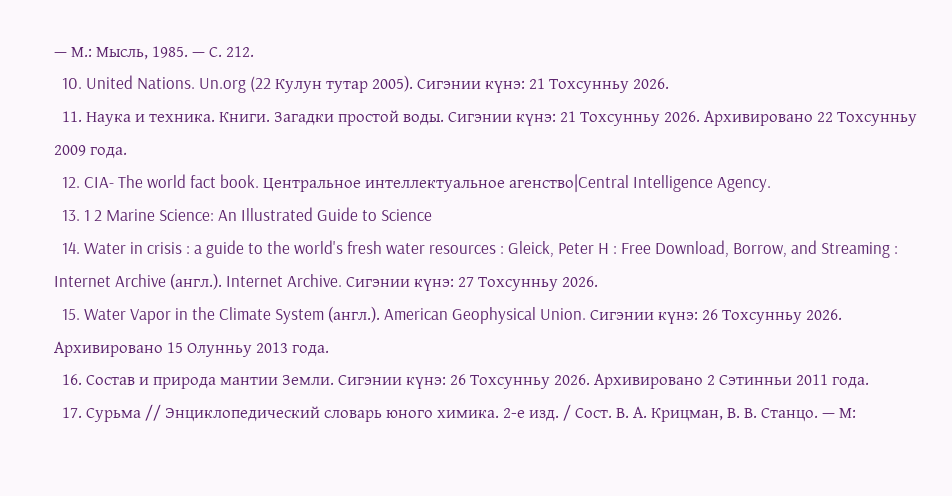— М.: Мысль, 1985. — С. 212.
  10. United Nations. Un.org (22 Кулун тутар 2005). Сигэнии күнэ: 21 Тохсунньу 2026.
  11. Наука и техника. Книги. Загадки простой воды. Сигэнии күнэ: 21 Тохсунньу 2026. Архивировано 22 Тохсунньу 2009 года.
  12. CIA- The world fact book. Центральное интеллектуальное агенство|Central Intelligence Agency.
  13. 1 2 Marine Science: An Illustrated Guide to Science
  14. Water in crisis : a guide to the world's fresh water resources : Gleick, Peter H : Free Download, Borrow, and Streaming : Internet Archive (англ.). Internet Archive. Сигэнии күнэ: 27 Тохсунньу 2026.
  15. Water Vapor in the Climate System (англ.). American Geophysical Union. Сигэнии күнэ: 26 Тохсунньу 2026. Архивировано 15 Олунньу 2013 года.
  16. Состав и природа мантии Земли. Сигэнии күнэ: 26 Тохсунньу 2026. Архивировано 2 Сэтинньи 2011 года.
  17. Сурьма // Энциклопедический словарь юного химика. 2-е изд. / Сост. В. А. Крицман, В. В. Станцо. — М: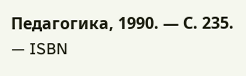Педагогика, 1990. — С. 235. — ISBN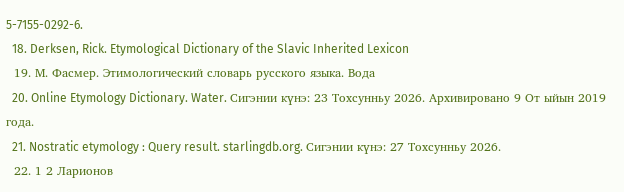5-7155-0292-6.
  18. Derksen, Rick. Etymological Dictionary of the Slavic Inherited Lexicon
  19. М. Фасмер. Этимологический словарь русского языка. Вода
  20. Online Etymology Dictionary. Water. Сигэнии күнэ: 23 Тохсунньу 2026. Архивировано 9 От ыйын 2019 года.
  21. Nostratic etymology : Query result. starlingdb.org. Сигэнии күнэ: 27 Тохсунньу 2026.
  22. 1 2 Ларионов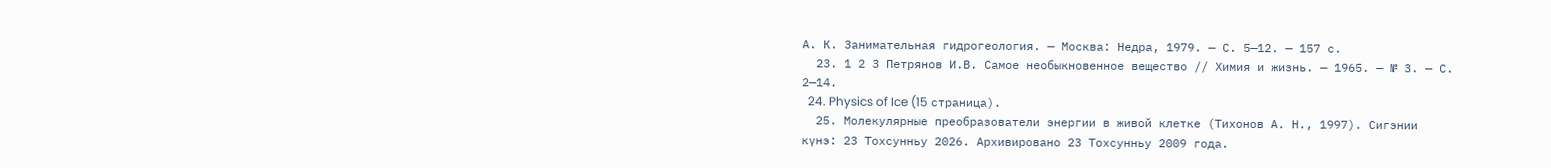А. К. Занимательная гидрогеология. — Москва: Недра, 1979. — С. 5—12. — 157 с.
  23. 1 2 3 Петрянов И.В. Самое необыкновенное вещество // Химия и жизнь. — 1965. — № 3. — С. 2—14.
  24. Physics of Ice (15 страница).
  25. Молекулярные преобразователи энергии в живой клетке (Тихонов А. Н., 1997). Сигэнии күнэ: 23 Тохсунньу 2026. Архивировано 23 Тохсунньу 2009 года.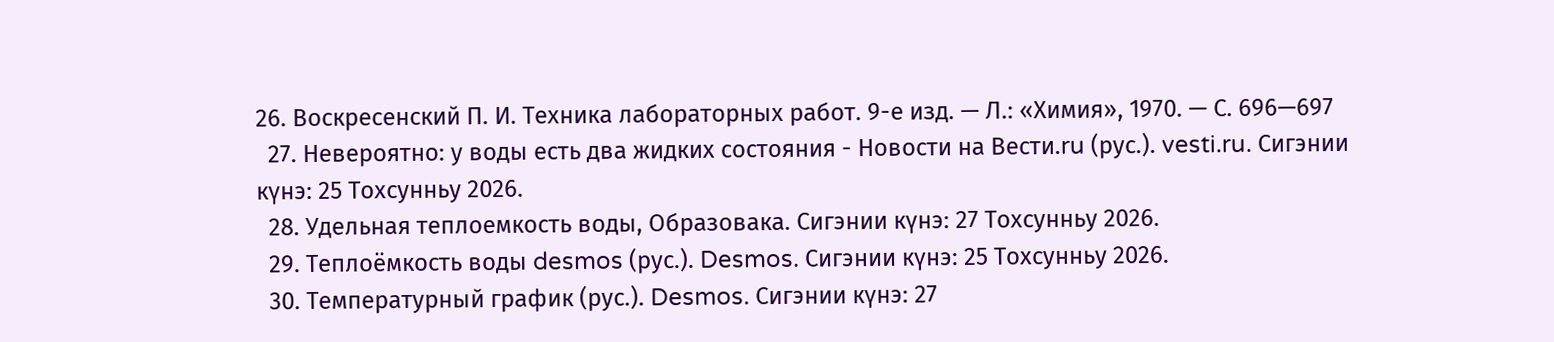26. Воскресенский П. И. Техника лабораторных работ. 9-е изд. — Л.: «Химия», 1970. — С. 696—697
  27. Невероятно: у воды есть два жидких состояния - Новости на Вести.ru (рус.). vesti.ru. Сигэнии күнэ: 25 Тохсунньу 2026.
  28. Удельная теплоемкость воды, Образовака. Сигэнии күнэ: 27 Тохсунньу 2026.
  29. Теплоёмкость воды desmos (рус.). Desmos. Сигэнии күнэ: 25 Тохсунньу 2026.
  30. Температурный график (рус.). Desmos. Сигэнии күнэ: 27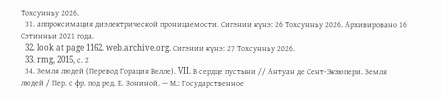Тохсунньу 2026.
  31. аппроксимация диэлектрической проницаемости. Сигэнии күнэ: 26 Тохсунньу 2026. Архивировано 16 Сэтинньи 2021 года.
  32. look at page 1162. web.archive.org. Сигэнии күнэ: 27 Тохсунньу 2026.
  33. rmg, 2015, с. 2
  34. Земля людей (Перевод Горация Велле). VII. В сердце пустыни // Антуан де Сент-Экзюпери. Земля людей / Пер. с фр. под ред. Е. Зониной. — М.: Государственное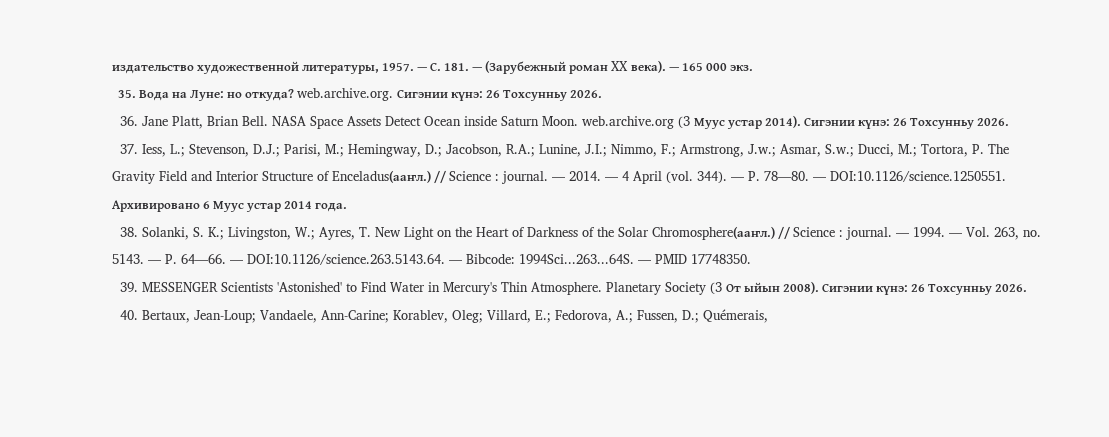издательство художественной литературы, 1957. — С. 181. — (Зарубежный роман XX века). — 165 000 экз.
  35. Вода на Луне: но откуда? web.archive.org. Сигэнии күнэ: 26 Тохсунньу 2026.
  36. Jane Platt, Brian Bell. NASA Space Assets Detect Ocean inside Saturn Moon. web.archive.org (3 Муус устар 2014). Сигэнии күнэ: 26 Тохсунньу 2026.
  37. Iess, L.; Stevenson, D.J.; Parisi, M.; Hemingway, D.; Jacobson, R.A.; Lunine, J.I.; Nimmo, F.; Armstrong, J.w.; Asmar, S.w.; Ducci, M.; Tortora, P. The Gravity Field and Interior Structure of Enceladus(ааҥл.) // Science : journal. — 2014. — 4 April (vol. 344). — P. 78—80. — DOI:10.1126/science.1250551. Архивировано 6 Муус устар 2014 года.
  38. Solanki, S. K.; Livingston, W.; Ayres, T. New Light on the Heart of Darkness of the Solar Chromosphere(ааҥл.) // Science : journal. — 1994. — Vol. 263, no. 5143. — P. 64—66. — DOI:10.1126/science.263.5143.64. — Bibcode: 1994Sci...263...64S. — PMID 17748350.
  39. MESSENGER Scientists 'Astonished' to Find Water in Mercury's Thin Atmosphere. Planetary Society (3 От ыйын 2008). Сигэнии күнэ: 26 Тохсунньу 2026.
  40. Bertaux, Jean-Loup; Vandaele, Ann-Carine; Korablev, Oleg; Villard, E.; Fedorova, A.; Fussen, D.; Quémerais,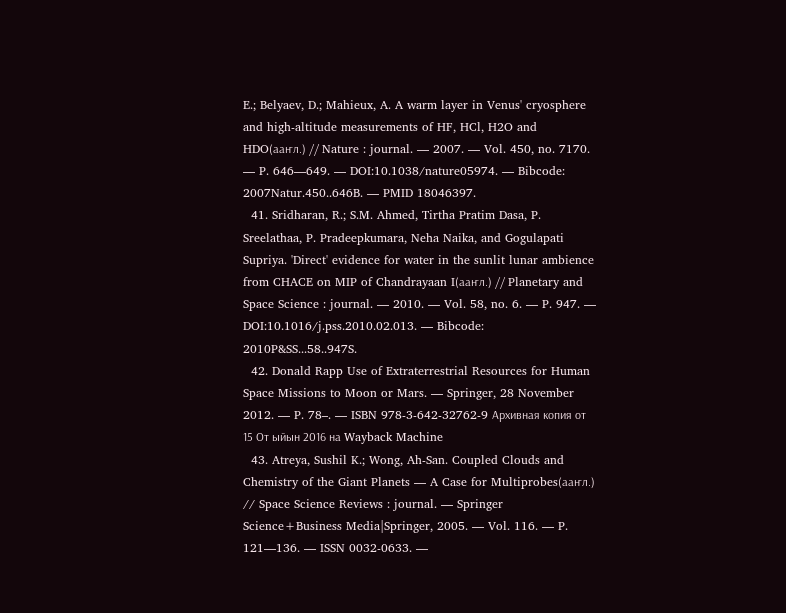E.; Belyaev, D.; Mahieux, A. A warm layer in Venus' cryosphere and high-altitude measurements of HF, HCl, H2O and HDO(ааҥл.) // Nature : journal. — 2007. — Vol. 450, no. 7170. — P. 646—649. — DOI:10.1038/nature05974. — Bibcode: 2007Natur.450..646B. — PMID 18046397.
  41. Sridharan, R.; S.M. Ahmed, Tirtha Pratim Dasa, P. Sreelathaa, P. Pradeepkumara, Neha Naika, and Gogulapati Supriya. 'Direct' evidence for water in the sunlit lunar ambience from CHACE on MIP of Chandrayaan I(ааҥл.) // Planetary and Space Science : journal. — 2010. — Vol. 58, no. 6. — P. 947. — DOI:10.1016/j.pss.2010.02.013. — Bibcode: 2010P&SS...58..947S.
  42. Donald Rapp Use of Extraterrestrial Resources for Human Space Missions to Moon or Mars. — Springer, 28 November 2012. — P. 78–. — ISBN 978-3-642-32762-9 Архивная копия от 15 От ыйын 2016 на Wayback Machine
  43. Atreya, Sushil K.; Wong, Ah-San. Coupled Clouds and Chemistry of the Giant Planets — A Case for Multiprobes(ааҥл.) // Space Science Reviews : journal. — Springer Science+Business Media|Springer, 2005. — Vol. 116. — P. 121—136. — ISSN 0032-0633. —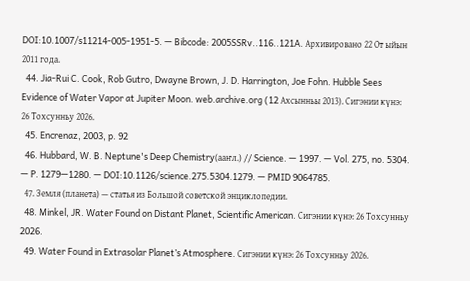DOI:10.1007/s11214-005-1951-5. — Bibcode: 2005SSRv..116..121A. Архивировано 22 От ыйын 2011 года.
  44. Jia-Rui C. Cook, Rob Gutro, Dwayne Brown, J. D. Harrington, Joe Fohn. Hubble Sees Evidence of Water Vapor at Jupiter Moon. web.archive.org (12 Ахсынньы 2013). Сигэнии күнэ: 26 Тохсунньу 2026.
  45. Encrenaz, 2003, p. 92
  46. Hubbard, W. B. Neptune's Deep Chemistry(ааҥл.) // Science. — 1997. — Vol. 275, no. 5304. — P. 1279—1280. — DOI:10.1126/science.275.5304.1279. — PMID 9064785.
  47. Земля (планета) — статья из Большой советской энциклопедии.
  48. Minkel, JR. Water Found on Distant Planet, Scientific American. Сигэнии күнэ: 26 Тохсунньу 2026.
  49. Water Found in Extrasolar Planet’s Atmosphere. Сигэнии күнэ: 26 Тохсунньу 2026.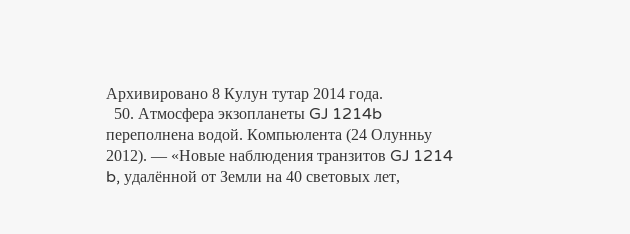Архивировано 8 Кулун тутар 2014 года.
  50. Атмосфера экзопланеты GJ 1214b переполнена водой. Компьюлента (24 Олунньу 2012). — «Новые наблюдения транзитов GJ 1214 b, удалённой от Земли на 40 световых лет,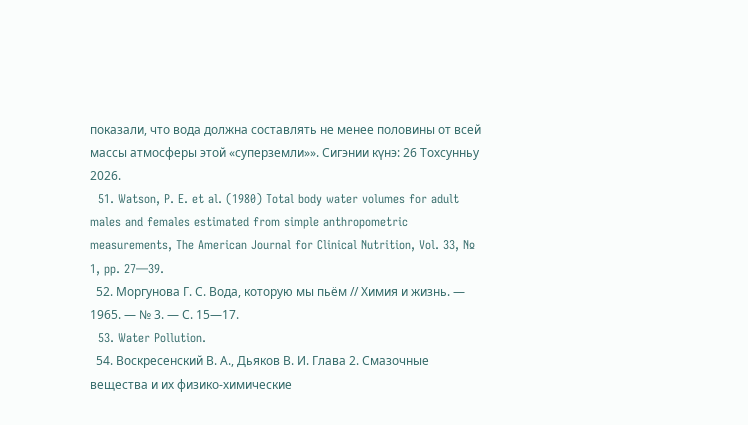показали, что вода должна составлять не менее половины от всей массы атмосферы этой «суперземли»». Сигэнии күнэ: 26 Тохсунньу 2026.
  51. Watson, P. E. et al. (1980) Total body water volumes for adult males and females estimated from simple anthropometric measurements, The American Journal for Clinical Nutrition, Vol. 33, № 1, pp. 27—39.
  52. Моргунова Г. С. Вода, которую мы пьём // Химия и жизнь. — 1965. — № 3. — С. 15—17.
  53. Water Pollution.
  54. Воскресенский В. А., Дьяков В. И. Глава 2. Смазочные вещества и их физико-химические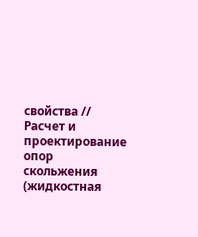свойства // Расчет и проектирование опор скольжения (жидкостная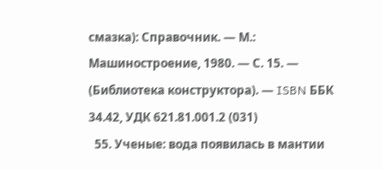смазка): Справочник. — М.: Машиностроение, 1980. — С. 15. — (Библиотека конструктора). — ISBN ББК 34.42, УДК 621.81.001.2 (031)
  55. Ученые: вода появилась в мантии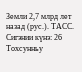Земли 2,7 млрд лет назад (рус.). ТАСС. Сигэнии күнэ: 26 Тохсунньу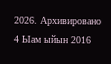2026. Архивировано 4 Ыам ыйын 2016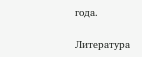года.

Литература